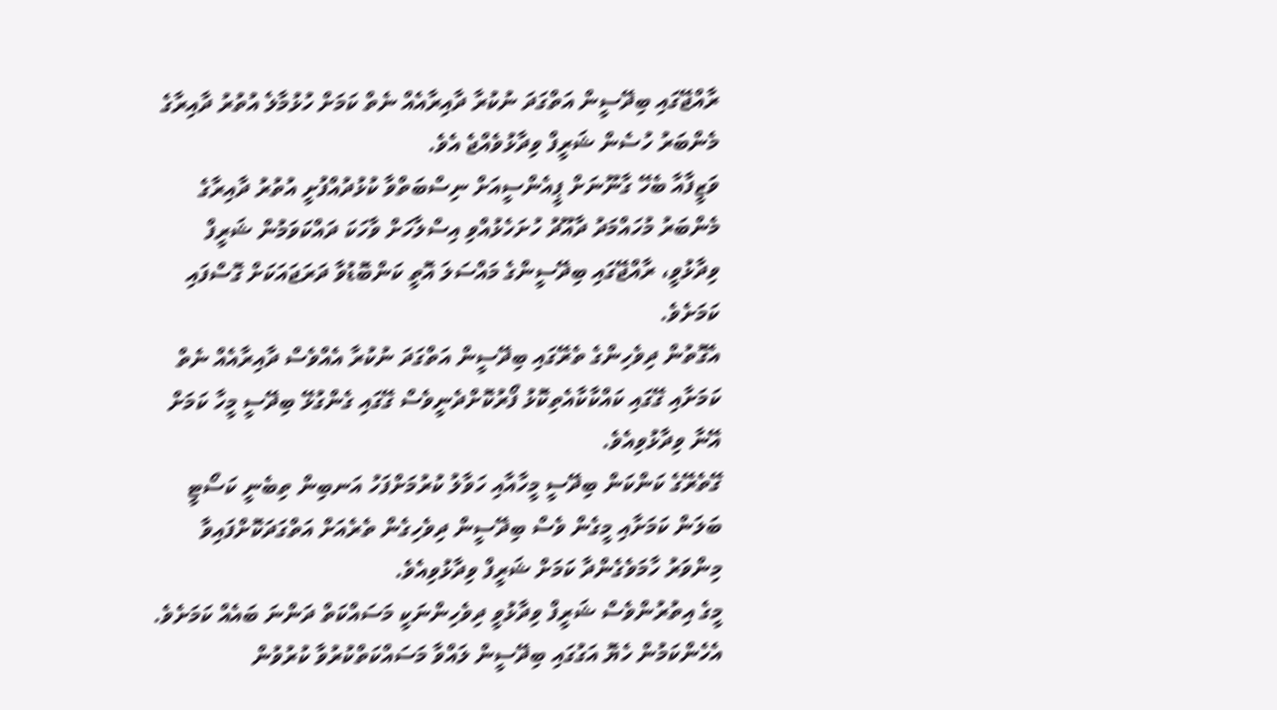ރާއްޖޭގައި ބިދޭސީން އަތްގަދަ ނުކުރާ ދާއިރާއެއް ނެތް ކަމަށް ހުޅުމާލެ އުތުރު ދާއިރާގެ މެންބަރު ހުސެން ޝަރީފް ވިދާޅުވެއްޖެ އެވެ.
ވަޒީފާއާ ބެހޭ ގާނޫނަށް ޕީއެންސީއަށް ނިސްބަތްވާ ކުޅުދުއްފުށީ އުތުރު ދާއިރާގެ މެންބަރު މުހައްމަދު ދާއޫދު ހުށަހެޅުއްވި އިސްލާހަށް ވާހަކަ ދައްކަވަމުން ޝަރީފް ވިދާޅުވީ، ރާއްޖޭގައި ބިދޭސީންގެ މައްސަލަ އޮތީ ކަންބޮޑުވާ ދަރަޖައަކަށް ގޮސްފައި ކަމަށެވެ.
އެގޮތުން ދިވެހިންގެ ތެރޭގައި ބިދޭސީން އަތްގަދަ ނުކުރާ އެއްވެސް ދާއިރާއެއް ނެތް ކަމަށާއި ގޭގައި ކައްކާކާއެތިކޮޅު ފޯރުކޮށްދެނީވެސް ގޭގައި ގެންގުޅޭ ބިދޭސީ މީހާ ކަމަށް އޭނާ ވިދާޅުވިއެވެ.
ގޭތެރޭގެ ކަންކަން ބިދޭސީ މީހާއާއި ހަވާލު ކުރުމަށްފަހު އަނބިން ތިބެނީ ކަސޯޓީ ބަލަން ކަމަށާއި މީގެން ވެސް ބިދޭސީން ދިވެހިގެން ތެރެއަށް އަތްގަދަކޮށްފައިވާ މިންވަރު ހާމަވެގެންދާ ކަމަށް ޝަރީފް ވިދާޅުވިއެވެ.
މީގެ އިތުރުންވެސް ޝަރީފް ވިދާޅުވީ ދިވެހިންނަކީ މަސައްކަތް ދަންނަ ބައެއް ކަމަށެވެ. އެހެންކަމުން ހެޔޮ އަގުގައި ބިދޭސީން ލައްވާ މަސައްކަތްކުރުވާ ކުރުވުން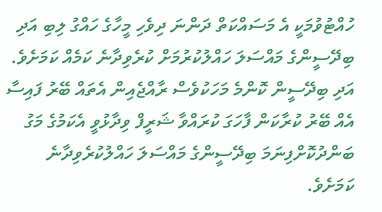ހުއްޓުވުމަކީ އެ މަސައްކަތް ދަންނަ ދިވެހި މީހާގެ ހައްގު ލިބި އަދި ބިދޭސީންގެ މައްސަލަ ހައްލުކުރުމަށް ކުރެވިދާނެ ކަމެއް ކަމަށެވެ.
އަދި ބިދޭސީން ކޮންމެ މަހަކުވެސް ރާއްޖެއިން އެތައް ބޭރު ފައިސާ އެއް ބޭރު ކުރާކަން ފާހަގަ ކުރައްވާ ޝަރީފް ވިދާޅުވީ އެކަމުގެ މަގު ބަންދުކޮށްފިނަމަ ބިދޭސީންގެ މައްސަލަ ހައްލުކުރެވިދާނެ ކަމަށެވެ.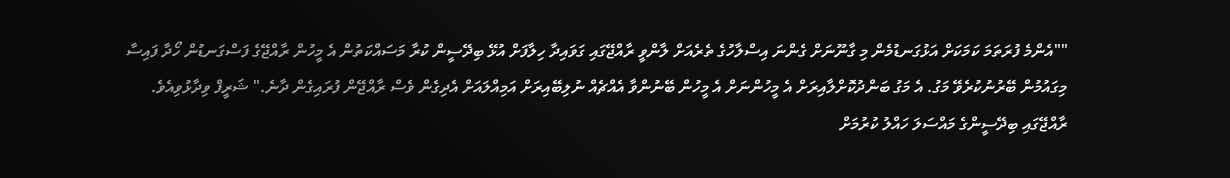""އެންމެ ފުރަތަމަ ކަމަކަށް އަޅުގަނޑުމެން މި ގާނޫނަށް ގެންނަ އިސްލާހުގެ ތެރެއަށް ލާންވީ ރާއްޖޭގައި ގަވައިދާ ހިލާފަށް އުޅޭ ބިދޭސީން ކުރާ މަސައްކަތުން އެ މީހުން ރާއްޖޭގެ ފަސްގަނޑުން ހޯދާ ފައިސާ މިގައުމުން ބޭރުނުކުރެވޭ މަގު. އެ މަގު ބަންދުކޮށްލާއިރަށް އެ މީހުންނަށް އެ މީހުން ބޭނުންވާ އެއްޗެއް ނުލިބޭއިރަށް އަމިއްލައަށް އެދިގެން ވެސް ރާއްޖޭން ފުރައިގެން ދާނެ." ޝަރީފް ވިދާޅުވިއެވެ.
ރާއްޖޭގައި ބިދޭސީންގެ މައްސަލަ ހައްލު ކުރުމަށް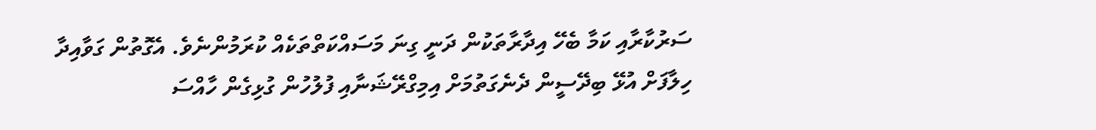ސަރުކާރާއި ކަމާ ބެހޭ އިދާރާތަކުން ދަނީ ގިނަ މަސައްކަތްތަކެއް ކުރަމުންނެވެ. އެގޮތުން ގަވާއިދާ ހިލާފަށް އުޅޭ ބިދޭސީން ދެނެގަތުމަށް އިމިގްރޭޝަނާއި ފުލުހުން ގުޅިގެން ހާއްސަ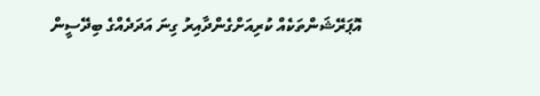އޮޕަރޭޝަންތަކެއް ކުރިއަށްގެންދާއިރު ގިނަ އަދަދެއްގެ ބިދޭސީން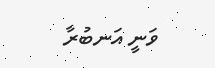ވަނީ އަނބުރާ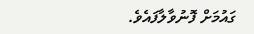ގައުމަށް ފޮނުވާލާފައެވެ.